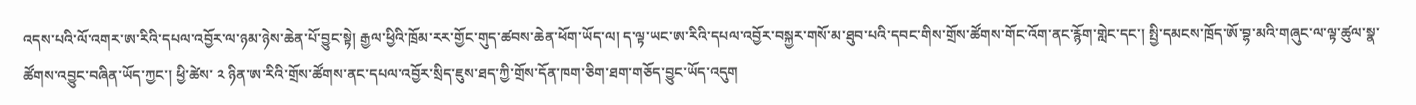འདས་པའི་ལོ་འགར་ཨ་རིའི་དཔལ་འབྱོར་ལ་ཉམ་ཉེས་ཆེན་པོ་བྱུང་སྟེ། རྒྱལ་ཕྱིའི་ཁྲོམ་རར་གྱོང་གུད་ཚབས་ཆེན་ཕོག་ཡོད་ལ། ད་ལྟ་ཡང་ཨ་རིའི་དཔལ་འབྱོར་བསྐྱར་གསོ་མ་ཐུབ་པའི་དབང་གིས་གྲོས་ཚོགས་གོང་འོག་ནང་རྙོག་གླེང་དང་། སྤྱི་དམངས་ཁྲོད་ཨོ་བྷ་མའི་གཞུང་ལ་ལྟ་ཚུལ་སྣ་ཚོགས་འབྱུང་བཞིན་ཡོད་ཀྱང་། ཕྱི་ཚེས་ ༢ ཉིན་ཨ་རིའི་གྲོས་ཚོགས་ནང་དཔལ་འབྱོར་སྲིད་ཇུས་ཐད་ཀྱི་གྲོས་དོན་ཁག་ཅིག་ཐག་གཅོད་བྱུང་ཡོད་འདུག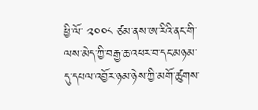ཕྱི་ལོ་ ༢༠༠༨ ཙམ་ནས་ཨ་རིའི་ནང་གི་ལས་མེད་ཀྱི་བརྒྱ་ཆ་འཕར་བ་དང་མཉམ་དུ་དཔལ་འབྱོར་ཉམ་ཉེས་ཀྱི་མགོ་ཚུགས་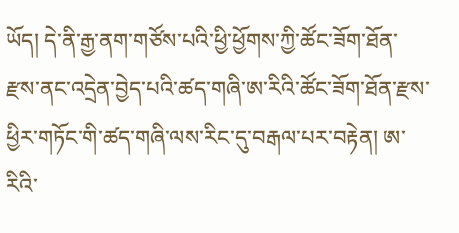ཡོད། དེ་ནི་རྒྱ་ནག་གཙོས་པའི་ཕྱི་ཕྱོགས་ཀྱི་ཚོང་ཟོག་ཐོན་རྫས་ནང་འདྲེན་བྱེད་པའི་ཚད་གཞི་ཨ་རིའི་ཚོང་ཟོག་ཐོན་རྫས་ཕྱིར་གཏོང་གི་ཚད་གཞི་ལས་རིང་དུ་བརྒལ་པར་བརྟེན། ཨ་རིའི་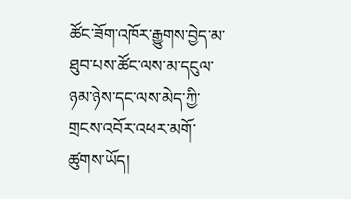ཚོང་ཟོག་འཁོར་རྒྱུགས་བྱེད་མ་ཐུབ་པས་ཚོང་ལས་མ་དངུལ་ཉམ་ཉེས་དང་ལས་མེད་ཀྱི་གྲངས་འབོར་འཕར་མགོ་ཚུགས་ཡོད།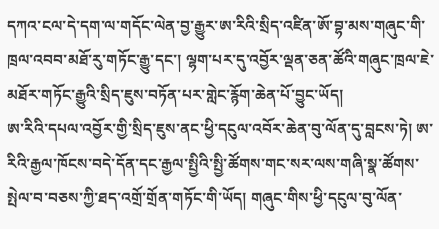དཀའ་ངལ་དེ་དག་ལ་གདོང་ལེན་བྱ་རྒྱུར་ཨ་རིའི་སྲིད་འཛིན་ཨོ་བྷ་མས་གཞུང་གི་ཁྲལ་འབབ་མཐོ་རུ་གཏོང་རྒྱུ་དང་། ལྷག་པར་དུ་འབྱོར་ལྡན་ཅན་ཚོའི་གཞུང་ཁྲལ་ཇེ་མཐོར་གཏོང་རྒྱུའི་སྲིད་ཇུས་བཏོན་པར་གླེང་རྙོག་ཆེན་པོ་བྱུང་ཡོད།
ཨ་རིའི་དཔལ་འབྱོར་གྱི་སྲིད་ཇུས་ནང་ཕྱི་དངུལ་འབོར་ཆེན་བུ་ལོན་དུ་བླངས་ཏེ། ཨ་རིའི་རྒྱལ་ཁོངས་བདེ་དོན་དང་རྒྱལ་སྤྱིའི་སྤྱི་ཚོགས་གང་སར་ལས་གཞི་སྣ་ཚོགས་སྤེལ་བ་བཅས་ཀྱི་ཐད་འགྲོ་གྲོན་གཏོང་གི་ཡོད། གཞུང་གིས་ཕྱི་དངུལ་བུ་ལོན་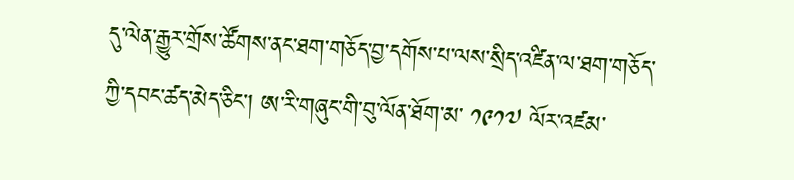དུ་ལེན་རྒྱུར་གྲོས་ཚོགས་ནང་ཐག་གཅོད་བྱ་དགོས་པ་ལས་སྲིད་འཛིན་ལ་ཐག་གཅོད་ཀྱི་དབང་ཚད་མེད་ཅིང་། ཨ་རི་གཞུང་གི་བུ་ལོན་ཐོག་མ་ ༡༩༡༧ ལོར་འཛམ་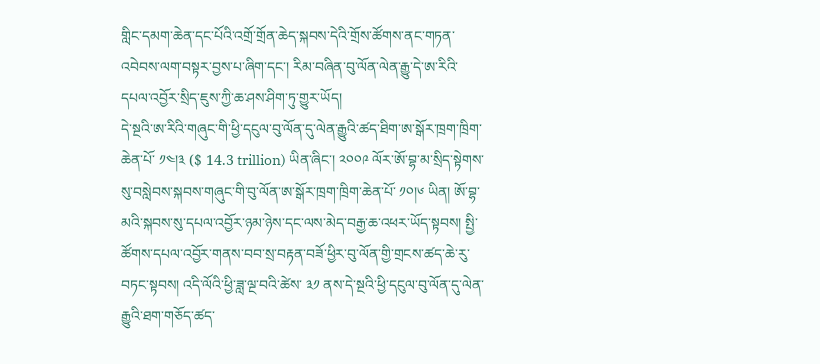གླིང་དམག་ཆེན་དང་པོའི་འགྲོ་གྲོན་ཆེད་སྐབས་དེའི་གྲོས་ཚོགས་ནང་གཏན་འབེབས་ལག་བསྟར་བྱས་པ་ཞིག་དང་། རིམ་བཞིན་བུ་ལོན་ལེན་རྒྱུ་དེ་ཨ་རིའི་དཔལ་འབྱོར་སྲིད་ཇུས་ཀྱི་ཆ་ཤས་ཤིག་ཏུ་གྱུར་ཡོད།
དེ་སྔའི་ཨ་རིའི་གཞུང་གི་ཕྱི་དངུལ་བུ་ལོན་དུ་ལེན་རྒྱུའི་ཚད་ཐིག་ཨ་སྒོར་ཁྲག་ཁྲིག་ཆེན་པོ་ ༡༤།༣ ($ 14.3 trillion) ཡིན་ཞིང་། ༢༠༠༩ ལོར་ཨོ་བྷ་མ་སྲིད་སྟེགས་སུ་བསླེབས་སྐབས་གཞུང་གི་བུ་ལོན་ཨ་སྒོར་ཁྲག་ཁྲིག་ཆེན་པོ་ ༡༠།༦ ཡིན། ཨོ་བྷ་མའི་སྐབས་སུ་དཔལ་འབྱོར་ཉམ་ཉེས་དང་ལས་མེད་བརྒྱ་ཆ་འཕར་ཡོད་སྟབས། སྤྱི་ཚོགས་དཔལ་འབྱོར་གནས་བབ་སྲ་བརྟན་བཟོ་ཕྱིར་བུ་ལོན་གྱི་གྲངས་ཚད་ཆེ་རུ་བཏང་སྟབས། འདི་ལོའི་ཕྱི་ཟླ་ལྔ་བའི་ཚེས་ ༣༡ ནས་དེ་སྔའི་ཕྱི་དངུལ་བུ་ལོན་དུ་ལེན་རྒྱུའི་ཐག་གཅོད་ཚད་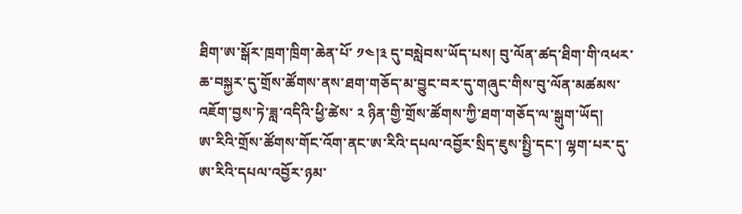ཐིག་ཨ་སྒོར་ཁྲག་ཁྲིག་ཆེན་པོ་ ༡༤།༣ དུ་བསླེབས་ཡོད་པས། བུ་ལོན་ཚད་ཐིག་གི་འཕར་ཆ་བསྐྱར་དུ་གྲོས་ཚོགས་ནས་ཐག་གཅོད་མ་བྱུང་བར་དུ་གཞུང་གིས་བུ་ལོན་མཚམས་འཇོག་བྱས་ཏེ་ཟླ་འདིའི་ཕྱི་ཚེས་ ༢ ཉིན་གྱི་གྲོས་ཚོགས་ཀྱི་ཐག་གཅོད་ལ་སྒུག་ཡོད།
ཨ་རིའི་གྲོས་ཚོགས་གོང་འོག་ནང་ཨ་རིའི་དཔལ་འབྱོར་སྲིད་ཇུས་སྤྱི་དང་། ལྷག་པར་དུ་ཨ་རིའི་དཔལ་འབྱོར་ཉམ་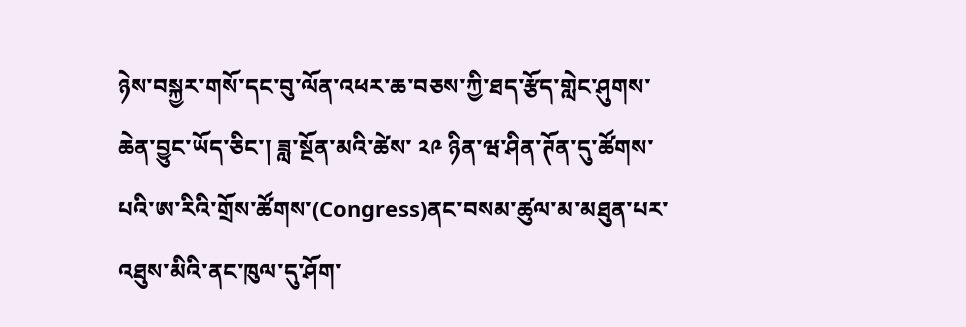ཉེས་བསྐྱར་གསོ་དང་བུ་ལོན་འཕར་ཆ་བཅས་ཀྱི་ཐད་རྩོད་གླེང་ཤུགས་ཆེན་བྱུང་ཡོད་ཅིང་། ཟླ་སྔོན་མའི་ཚེས་ ༢༩ ཉིན་ཝ་ཤིན་ཊོན་དུ་ཚོགས་པའི་ཨ་རིའི་གྲོས་ཚོགས་(Congress)ནང་བསམ་ཚུལ་མ་མཐུན་པར་འཐུས་མིའི་ནང་ཁུལ་དུ་ཤོག་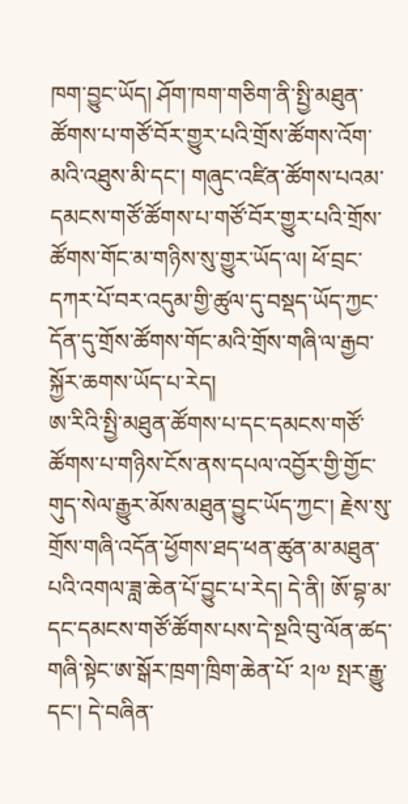ཁག་བྱུང་ཡོད། ཤོག་ཁག་གཅིག་ནི་སྤྱི་མཐུན་ཚོགས་པ་གཙོ་བོར་གྱུར་པའི་གྲོས་ཚོགས་འོག་མའི་འཐུས་མི་དང་། གཞུང་འཛིན་ཚོགས་པའམ་དམངས་གཙོ་ཚོགས་པ་གཙོ་བོར་གྱུར་པའི་གྲོས་ཚོགས་གོང་མ་གཉིས་སུ་གྱུར་ཡོད་ལ། ཕོ་བྲང་དཀར་པོ་བར་འདུམ་གྱི་ཚུལ་དུ་བསྡད་ཡོད་ཀྱང་དོན་དུ་གྲོས་ཚོགས་གོང་མའི་གྲོས་གཞི་ལ་རྒྱབ་སྐྱོར་ཆགས་ཡོད་པ་རེད།
ཨ་རིའི་སྤྱི་མཐུན་ཚོགས་པ་དང་དམངས་གཙོ་ཚོགས་པ་གཉིས་ངོས་ནས་དཔལ་འབྱོར་གྱི་གྱོང་གུད་སེལ་རྒྱུར་མོས་མཐུན་བྱུང་ཡོད་ཀྱང་། རྗེས་སུ་གྲོས་གཞི་འདོན་ཕྱོགས་ཐད་ཕན་ཚུན་མ་མཐུན་པའི་འགལ་ཟླ་ཆེན་པོ་བྱུང་པ་རེད། དེ་ནི། ཨོ་བྷ་མ་དང་དམངས་གཙོ་ཚོགས་པས་དེ་སྔའི་བུ་ལོན་ཚད་གཞི་སྟེང་ཨ་སྒོར་ཁྲག་ཁྲིག་ཆེན་པོ་ ༢།༧ སྤར་རྒྱུ་དང་། དེ་བཞིན་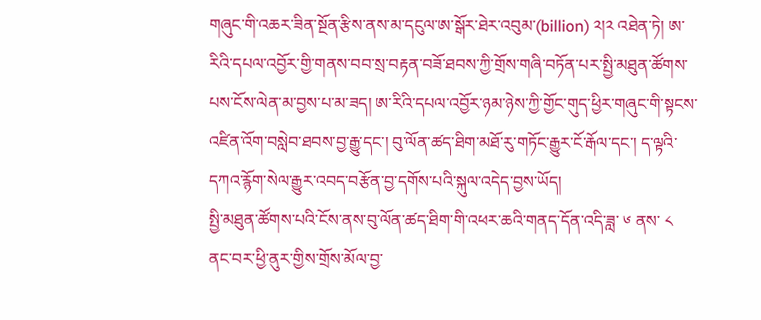གཞུང་གི་འཆར་ཟིན་སྔོན་རྩིས་ནས་མ་དངུལ་ཨ་སྒོར་ཐེར་འབུམ་(billion) ༢།༢ འཐེན་ཏེ། ཨ་རིའི་དཔལ་འབྱོར་གྱི་གནས་བབ་སྲ་བརྟན་བཟོ་ཐབས་ཀྱི་གྲོས་གཞི་བཏོན་པར་སྤྱི་མཐུན་ཚོགས་པས་ངོས་ལེན་མ་བྱས་པ་མ་ཟད། ཨ་རིའི་དཔལ་འབྱོར་ཉམ་ཉེས་ཀྱི་གྱོང་གུད་ཕྱིར་གཞུང་གི་སྟངས་འཛིན་འོག་བསླེབ་ཐབས་བྱ་རྒྱུ་དང་། བུ་ལོན་ཚད་ཐིག་མཐོ་རུ་གཏོང་རྒྱུར་ངོ་རྒོལ་དང་། ད་ལྟའི་དཀའ་རྙོག་སེལ་རྒྱུར་འབད་བརྩོན་བྱ་དགོས་པའི་སྐུལ་འདེད་བྱས་ཡོད།
སྤྱི་མཐུན་ཚོགས་པའི་ངོས་ནས་བུ་ལོན་ཚད་ཐིག་གི་འཕར་ཆའི་གནད་དོན་འདི་ཟླ་ ༦ ནས་ ༨ ནང་བར་ཕྱི་ནུར་གྱིས་གྲོས་མོལ་བྱ་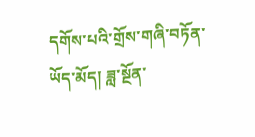དགོས་པའི་གྲོས་གཞི་བཏོན་ཡོད་མོད། ཟླ་སྔོན་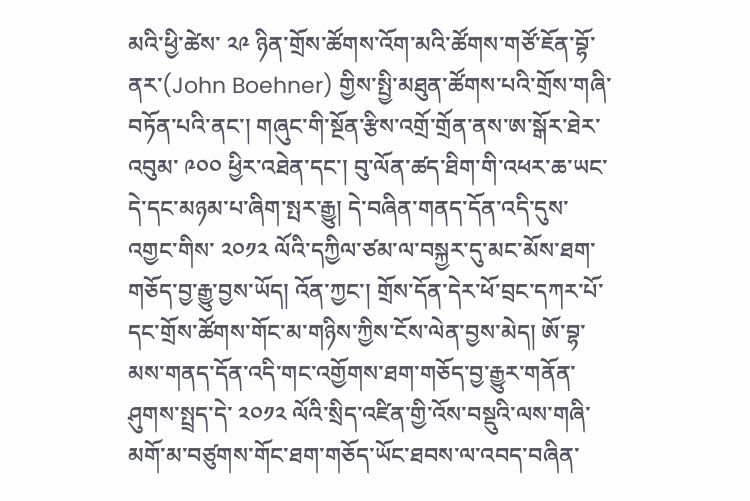མའི་ཕྱི་ཚེས་ ༢༩ ཉིན་གྲོས་ཚོགས་འོག་མའི་ཚོགས་གཙོ་ཇོན་བྷོ་ནར་(John Boehner) གྱིས་སྤྱི་མཐུན་ཚོགས་པའི་གྲོས་གཞི་བཏོན་པའི་ནང་། གཞུང་གི་སྔོན་རྩིས་འགྲོ་གྲོན་ནས་ཨ་སྒོར་ཐེར་འབུམ་ ༩༠༠ ཕྱིར་འཐེན་དང་། བུ་ལོན་ཚད་ཐིག་གི་འཕར་ཆ་ཡང་དེ་དང་མཉམ་པ་ཞིག་སྤར་རྒྱུ། དེ་བཞིན་གནད་དོན་འདི་དུས་འགྱང་གིས་ ༢༠༡༢ ལོའི་དཀྱིལ་ཙམ་ལ་བསྐྱར་དུ་མང་མོས་ཐག་གཅོད་བྱ་རྒྱུ་བྱས་ཡོད། འོན་ཀྱང་། གྲོས་དོན་དེར་ཕོ་བྲང་དཀར་པོ་དང་གྲོས་ཚོགས་གོང་མ་གཉིས་ཀྱིས་ངོས་ལེན་བྱས་མེད། ཨོ་བྷ་མས་གནད་དོན་འདི་གང་འགྱོགས་ཐག་གཅོད་བྱ་རྒྱུར་གནོན་ཤུགས་སྤྲད་དེ་ ༢༠༡༢ ལོའི་སྲིད་འཛིན་གྱི་འོས་བསྡུའི་ལས་གཞི་མགོ་མ་བཙུགས་གོང་ཐག་གཅོད་ཡོང་ཐབས་ལ་འབད་བཞིན་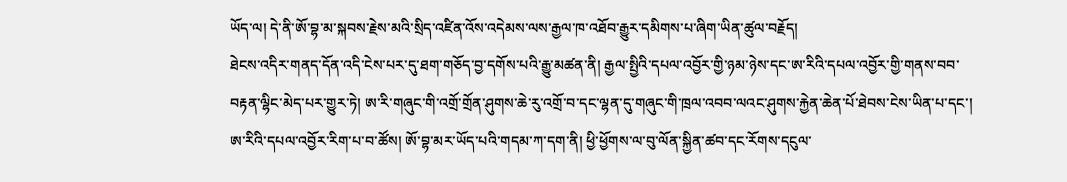ཡོད་ལ། དེ་ནི་ཨོ་བྷ་མ་སྐབས་རྗེས་མའི་སྲིད་འཛིན་འོས་འདེམས་ལས་རྒྱལ་ཁ་འཐོབ་རྒྱུར་དམིགས་པ་ཞིག་ཡིན་ཚུལ་བརྗོད།
ཐེངས་འདིར་གནད་དོན་འདི་ངེས་པར་དུ་ཐག་གཅོད་བྱ་དགོས་པའི་རྒྱུ་མཚན་ནི། རྒྱལ་སྤྱིའི་དཔལ་འབྱོར་གྱི་ཉམ་ཉེས་དང་ཨ་རིའི་དཔལ་འབྱོར་གྱི་གནས་བབ་བརྟན་ལྷིང་མེད་པར་གྱུར་ཏེ། ཨ་རི་གཞུང་གི་འགྲོ་གྲོན་ཤུགས་ཆེ་རུ་འགྲོ་བ་དང་ལྷན་དུ་གཞུང་གི་ཁྲལ་འབབ་ལའང་ཤུགས་རྐྱེན་ཆེན་པོ་ཐེབས་ངེས་ཡིན་པ་དང་། ཨ་རིའི་དཔལ་འབྱོར་རིག་པ་བ་ཚོས། ཨོ་བྷ་མར་ཡོད་པའི་གདམ་ཀ་དག་ནི། ཕྱི་ཕྱོགས་ལ་བུ་ལོན་སྐྱིན་ཚབ་དང་རོགས་དངུལ་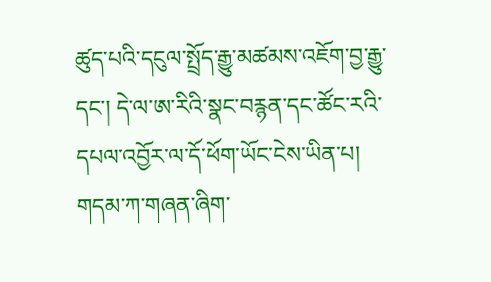ཚུད་པའི་དངུལ་སྤྲོད་རྒྱུ་མཚམས་འཇོག་བྱ་རྒྱུ་དང་། དེ་ལ་ཨ་རིའི་སྣང་བརྙན་དང་ཚོང་རའི་དཔལ་འབྱོར་ལ་དོ་ཕོག་ཡོང་ངེས་ཡིན་པ། གདམ་ཀ་གཞན་ཞིག་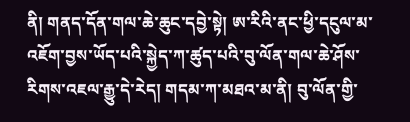ནི། གནད་དོན་གལ་ཆེ་ཆུང་དབྱེ་སྟེ། ཨ་རིའི་ནང་ཕྱི་དངུལ་མ་འཇོག་བྱས་ཡོད་པའི་སྐྱེད་ཀ་ཚུད་པའི་བུ་ལོན་གལ་ཆེ་ཤོས་རིགས་འཇལ་རྒྱུ་དེ་རེད། གདམ་ཀ་མཐའ་མ་ནི། བུ་ལོན་གྱི་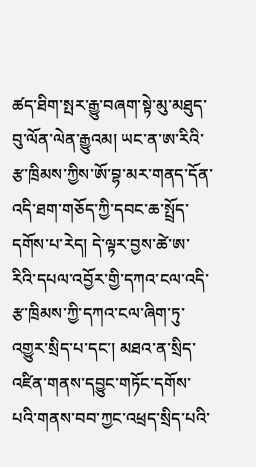ཚད་ཐིག་སྤར་རྒྱུ་བཞག་སྟེ་མུ་མཐུད་བུ་ལོན་ལེན་རྒྱུའམ། ཡང་ན་ཨ་རིའི་རྩ་ཁྲིམས་ཀྱིས་ཨོ་བྷ་མར་གནད་དོན་འདི་ཐག་གཅོད་ཀྱི་དབང་ཆ་སྤྲོད་དགོས་པ་རེད། དེ་ལྟར་བྱས་ཚེ་ཨ་རིའི་དཔལ་འབྱོར་གྱི་དཀའ་ངལ་འདི་རྩ་ཁྲིམས་ཀྱི་དཀའ་ངལ་ཞིག་ཏུ་འགྱུར་སྲིད་པ་དང་། མཐའ་ན་སྲིད་འཛིན་གནས་དབྱུང་གཏོང་དགོས་པའི་གནས་བབ་ཀྱང་འཕྲད་སྲིད་པའི་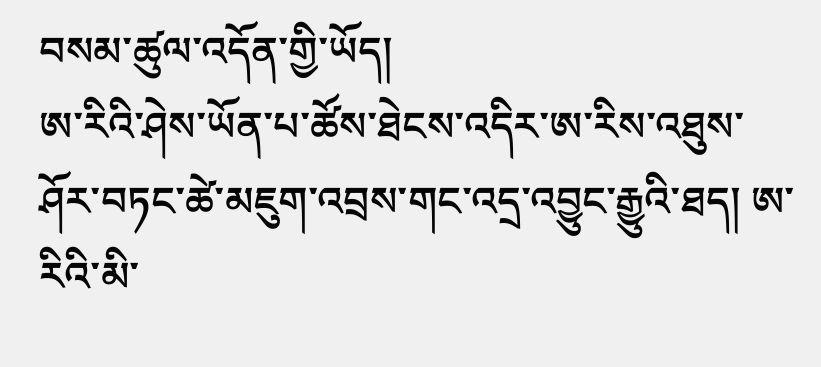བསམ་ཚུལ་འདོན་གྱི་ཡོད།
ཨ་རིའི་ཤེས་ཡོན་པ་ཚོས་ཐེངས་འདིར་ཨ་རིས་འཐུས་ཤོར་བཏང་ཚེ་མཇུག་འབྲས་གང་འདྲ་འབྱུང་རྒྱུའི་ཐད། ཨ་རིའི་མི་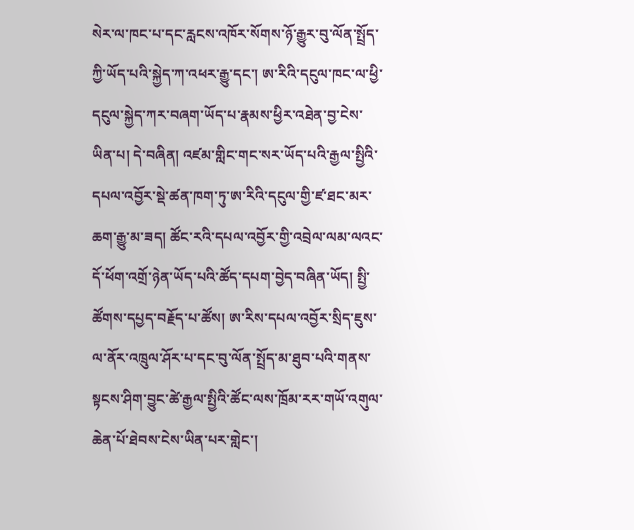སེར་ལ་ཁང་པ་དང་རླངས་འཁོར་སོགས་ཉོ་རྒྱུར་བུ་ལོན་སྤྲོད་ཀྱི་ཡོད་པའི་སྐྱེད་ཀ་འཕར་རྒྱུ་དང་། ཨ་རིའི་དངུལ་ཁང་ལ་ཕྱི་དངུལ་སྐྱེད་ཀར་བཞག་ཡོད་པ་རྣམས་ཕྱིར་འཐེན་བྱ་ངེས་ཡིན་པ། དེ་བཞིན། འཛམ་གླིང་གང་སར་ཡོད་པའི་རྒྱལ་སྤྱིའི་དཔལ་འབྱོར་སྡེ་ཚན་ཁག་ཏུ་ཨ་རིའི་དངུལ་གྱི་ཛ་ཐང་མར་ཆག་རྒྱུ་མ་ཟད། ཚོང་རའི་དཔལ་འབྱོར་གྱི་འབྲེལ་ལམ་ལའང་དོ་ཕོག་འགྲོ་ཉེན་ཡོད་པའི་ཚོད་དཔག་བྱེད་བཞིན་ཡོད། སྤྱི་ཚོགས་དཔྱད་བརྗོད་པ་ཚོས། ཨ་རིས་དཔལ་འབྱོར་སྲིད་ཇུས་ལ་ནོར་འཁྲུལ་ཤོར་པ་དང་བུ་ལོན་སྤྲོད་མ་ཐུབ་པའི་གནས་སྟངས་ཤིག་བྱུང་ཚེ་རྒྱལ་སྤྱིའི་ཚོང་ལས་ཁྲོམ་རར་གཡོ་འགུལ་ཆེན་པོ་ཐེབས་ངེས་ཡིན་པར་གླེང་།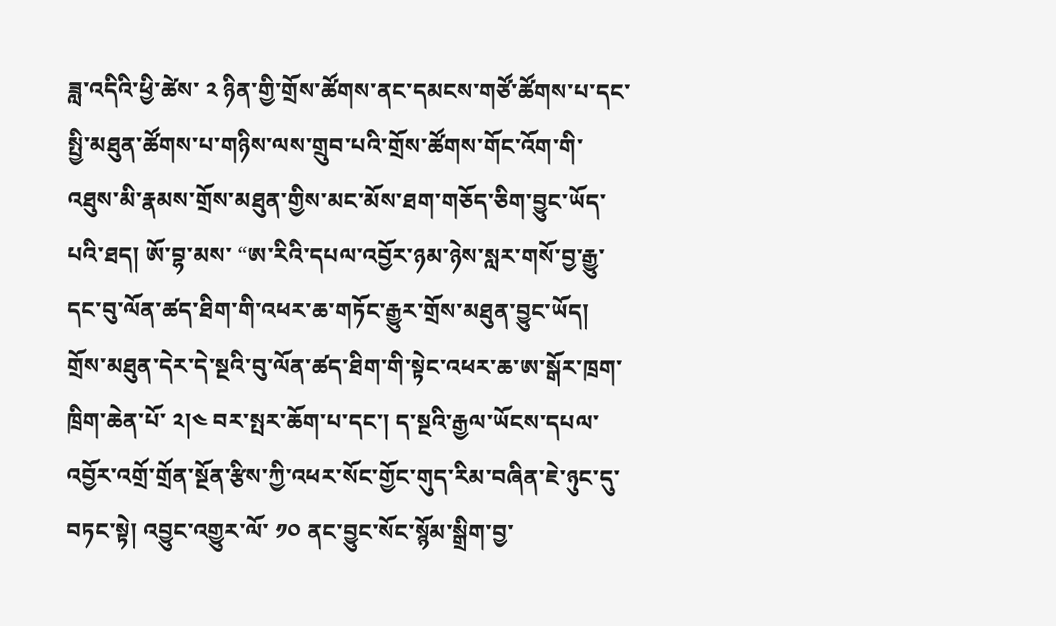ཟླ་འདིའི་ཕྱི་ཚེས་ ༢ ཉིན་གྱི་གྲོས་ཚོགས་ནང་དམངས་གཙོ་ཚོགས་པ་དང་སྤྱི་མཐུན་ཚོགས་པ་གཉིས་ལས་གྲུབ་པའི་གྲོས་ཚོགས་གོང་འོག་གི་འཐུས་མི་རྣམས་གྲོས་མཐུན་གྱིས་མང་མོས་ཐག་གཅོད་ཅིག་བྱུང་ཡོད་པའི་ཐད། ཨོ་བྷ་མས་ “ཨ་རིའི་དཔལ་འབྱོར་ཉམ་ཉེས་སླར་གསོ་བྱ་རྒྱུ་དང་བུ་ལོན་ཚད་ཐིག་གི་འཕར་ཆ་གཏོང་རྒྱུར་གྲོས་མཐུན་བྱུང་ཡོད། གྲོས་མཐུན་དེར་དེ་སྔའི་བུ་ལོན་ཚད་ཐིག་གི་སྟེང་འཕར་ཆ་ཨ་སྒོར་ཁྲག་ཁྲིག་ཆེན་པོ་ ༢།༤ བར་སྤར་ཆོག་པ་དང་། ད་སྔའི་རྒྱལ་ཡོངས་དཔལ་འབྱོར་འགྲོ་གྲོན་སྔོན་རྩིས་ཀྱི་འཕར་སོང་གྱོང་གུད་རིམ་བཞིན་ཇེ་ཉུང་དུ་བཏང་སྟེ། འབྱུང་འགྱུར་ལོ་ ༡༠ ནང་བྱུང་སོང་སྙོམ་སྒྲིག་བྱ་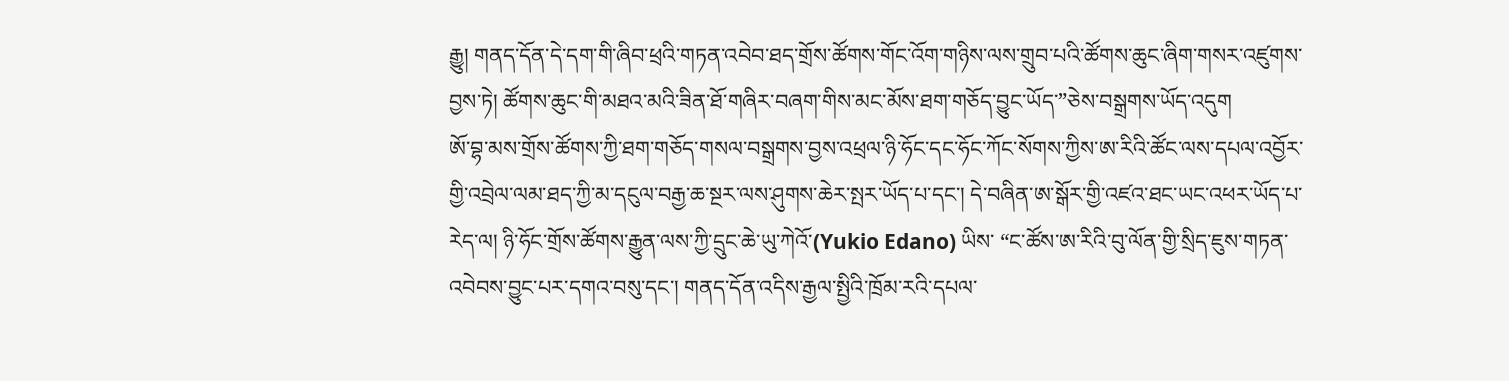རྒྱུ། གནད་དོན་དེ་དག་གི་ཞིབ་ཕྲའི་གཏན་འབེབ་ཐད་གྲོས་ཚོགས་གོང་འོག་གཉིས་ལས་གྲུབ་པའི་ཚོགས་ཆུང་ཞིག་གསར་འཛུགས་བྱས་ཏེ། ཚོགས་ཆུང་གི་མཐའ་མའི་ཟིན་ཐོ་གཞིར་བཞག་གིས་མང་མོས་ཐག་གཅོད་བྱུང་ཡོད་”ཅེས་བསྒྲགས་ཡོད་འདུག
ཨོ་བྷ་མས་གྲོས་ཚོགས་ཀྱི་ཐག་གཅོད་གསལ་བསྒྲགས་བྱས་འཕྲལ་ཉི་ཧོང་དང་ཧོང་ཀོང་སོགས་ཀྱིས་ཨ་རིའི་ཚོང་ལས་དཔལ་འབྱོར་གྱི་འབྲེལ་ལམ་ཐད་ཀྱི་མ་དངུལ་བརྒྱ་ཆ་སྔར་ལས་ཤུགས་ཆེར་སྤར་ཡོད་པ་དང་། དེ་བཞིན་ཨ་སྒོར་གྱི་འཛའ་ཐང་ཡང་འཕར་ཡོད་པ་རེད་ལ། ཉི་ཧོང་གྲོས་ཚོགས་རྒྱུན་ལས་ཀྱི་དྲུང་ཆེ་ཡུ་ཀེའོ་(Yukio Edano) ཡིས་ “ང་ཚོས་ཨ་རིའི་བུ་ལོན་གྱི་སྲིད་ཇུས་གཏན་འབེབས་བྱུང་པར་དགའ་བསུ་དང་། གནད་དོན་འདིས་རྒྱལ་སྤྱིའི་ཁྲོམ་རའི་དཔལ་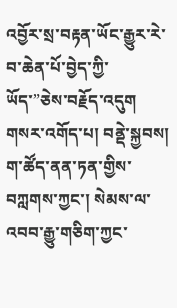འབྱོར་སྲ་བརྟན་ཡོང་རྒྱུར་རེ་བ་ཆེན་པོ་བྱེད་ཀྱི་ཡོད་”ཅེས་བརྗོད་འདུག
གསར་འགོད་པ། བནྡེ་སྐྱབས།
ག་ཚོད་ནན་ཏན་གྱིས་བཀླགས་ཀྱང་། སེམས་ལ་འབབ་རྒྱུ་གཅིག་ཀྱང་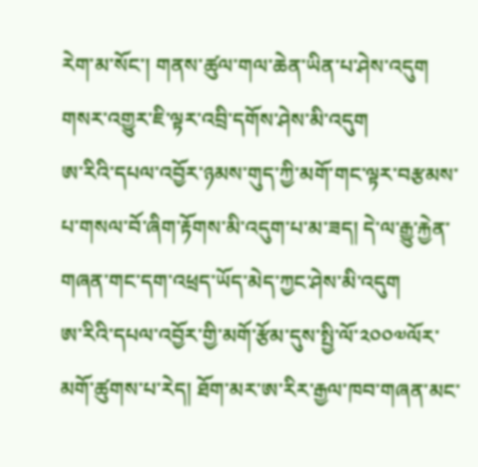རེག་མ་སོང་། གནས་ཚུལ་གལ་ཆེན་ཡིན་པ་ཤེས་འདུག གསར་འགྱུར་ཇི་ལྟར་འབྲི་དགོས་ཤེས་མི་འདུག
ཨ་རིའི་དཔལ་འབྱོར་ཉམས་གུད་ཀྱི་མགོ་གང་ལྟར་བརྩམས་པ་གསལ་བོ་ཞིག་རྟོགས་མི་འདུག་པ་མ་ཟད། དེ་ལ་རྒྱུ་རྐྱེན་གཞན་གང་དག་འཕྲད་ཡོད་མེད་ཀྱང་ཤེས་མི་འདུག
ཨ་རིའི་དཔལ་འབྱོར་གྱི་མགོ་རྩོམ་དུས་སྤྱི་ལོ་༢༠༠༧ལོར་མགོ་ཚུགས་པ་རེད། ཐོག་མར་ཨ་རིར་རྒྱལ་ཁབ་གཞན་མང་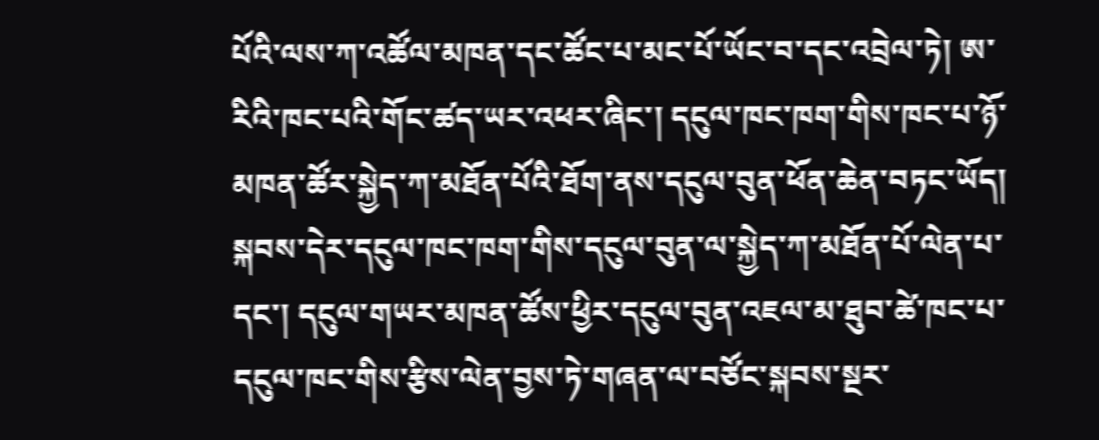པོའི་ལས་ཀ་འཚོལ་མཁན་དང་ཚོང་པ་མང་པོ་ཡོང་བ་དང་འབྲེལ་ཏེ། ཨ་རིའི་ཁང་པའི་གོང་ཚད་ཡར་འཕར་ཞིང་། དངུལ་ཁང་ཁག་གིས་ཁང་པ་ཉོ་མཁན་ཚོར་སྐྱེད་ཀ་མཐོན་པོའི་ཐོག་ནས་དངུལ་བུན་ཕོན་ཆེན་བཏང་ཡོད། སྐབས་དེར་དངུལ་ཁང་ཁག་གིས་དངུལ་བུན་ལ་སྐྱེད་ཀ་མཐོན་པོ་ལེན་པ་དང་། དངུལ་གཡར་མཁན་ཚོས་ཕྱིར་དངུལ་བུན་འཇལ་མ་ཐུབ་ཚེ་ཁང་པ་དངུལ་ཁང་གིས་རྩིས་ལེན་བྱས་ཏེ་གཞན་ལ་བཙོང་སྐབས་སྔར་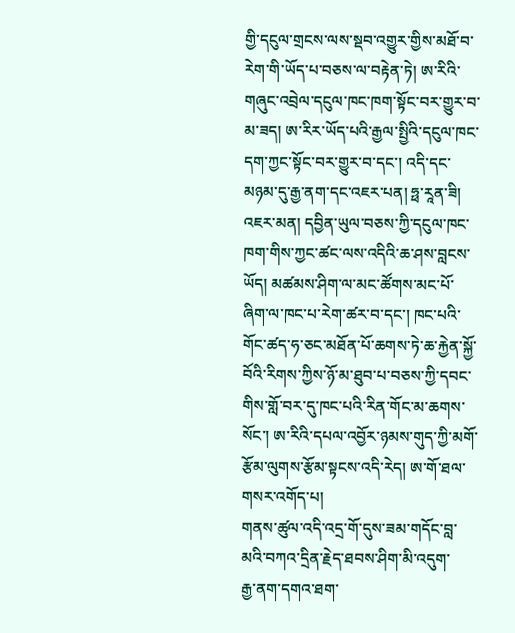གྱི་དངུལ་གྲངས་ལས་སྡབ་འགྱུར་གྱིས་མཐོ་བ་རེག་གི་ཡོད་པ་བཅས་ལ་བརྟེན་ཏེ། ཨ་རིའི་གཞུང་འབྲེལ་དངུལ་ཁང་ཁག་སྟོང་བར་གྱུར་བ་མ་ཟད། ཨ་རིར་ཡོད་པའི་རྒྱལ་སྤྱིའི་དངུལ་ཁང་དག་ཀྱང་སྟོང་བར་གྱུར་བ་དང་། འདི་དང་མཉམ་དུ་རྒྱ་ནག་དང་འཇར་པན། ཧྥ་རཱན་ཟི། འཇར་མན། དབྱིན་ཡུལ་བཅས་ཀྱི་དངུལ་ཁང་ཁག་གིས་ཀྱང་ཚང་ལས་འདིའི་ཆ་ཤས་བླངས་ཡོད། མཚམས་ཤིག་ལ་མང་ཚོགས་མང་པོ་ཞིག་ལ་ཁང་པ་རེག་ཚར་བ་དང་། ཁང་པའི་གོང་ཚད་ཧ་ཅང་མཐོན་པོ་ཆགས་ཏེ་ཆ་རྐྱེན་སྐྱོ་བོའི་རིགས་ཀྱིས་ཉོ་མ་ཐུབ་པ་བཅས་ཀྱི་དབང་གིས་གློ་བར་དུ་ཁང་པའི་རིན་གོང་མ་ཆགས་སོང་། ཨ་རིའི་དཔལ་འབྱོར་ཉམས་གུད་ཀྱི་མགོ་རྩོམ་ལུགས་རྩོམ་སྟངས་འདི་རེད། ཨ་གོ་ཐལ་གསར་འགོད་པ།
གནས་ཚུལ་འདི་འདྲ་གོ་དུས་ཟམ་གདོང་བླ་མའི་བཀའ་དྲིན་རྗེད་ཐབས་ཤིག་མི་འདུག་
རྒྱ་ནག་དགའ་ཐག་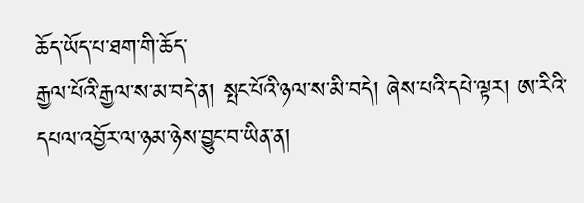ཆོད་ཡོད་པ་ཐག་གི་ཆོད་
རྒྱལ་པོའི་རྒྱལ་ས་མ་བདེ་ན། སྤང་པོའི་ཉལ་ས་མི་བདེ། ཞེས་པའི་དཔེ་ལྟར། ཨ་རིའི་དཔལ་འབྱོར་ལ་ཉམ་ཉེས་བྱུང་བ་ཡིན་ན།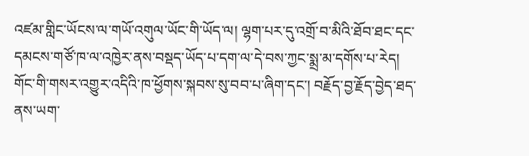འཛམ་གླིང་ཡོངས་ལ་གཡོ་འགུལ་ཡོང་གི་ཡོད་ལ། ལྷག་པར་དུ་འགྲོ་བ་མིའི་ཐོབ་ཐང་དང་དམངས་གཙོ་ཁ་ལ་འཁྱེར་ནས་བསྡད་ཡོད་པ་དག་ལ་དེ་བས་ཀྱང་སྨྲ་མ་དགོས་པ་རེད།
གོང་གི་གསར་འགྱུར་འདིའི་ཁ་ཕྱོགས་སྐབས་སུ་བབ་པ་ཞིག་དང་། བརྗོད་བྱ་རྗོད་བྱེད་ཐད་ནས་ཡག་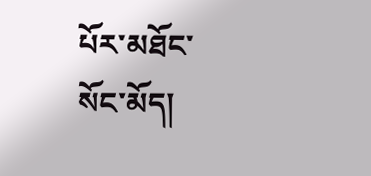པོར་མཐོང་སོང་མོད།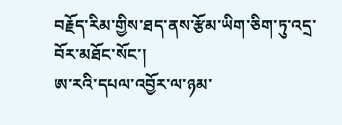བརྗོད་རིམ་གྱིས་ཐད་ནས་རྩོམ་ཡིག་ཅིག་ཏུ་འདྲ་བོར་མཐོང་སོང་།
ཨ་རའི་དཔལ་འབྱོར་ལ་ཉམ་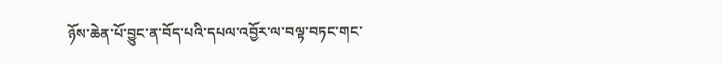ཉོས་ཆེན་པོ་བྱུང་ན་བོད་པའི་དཔལ་འབྱོར་ལ་བལྟ་བཏང་གང་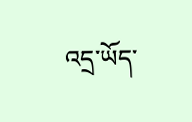འདྲ་ཡོད་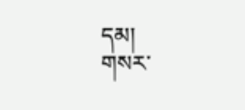དམ།
གསར་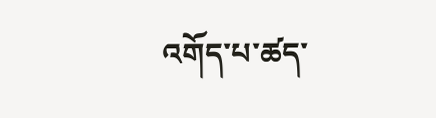འགོད་པ་ཚད་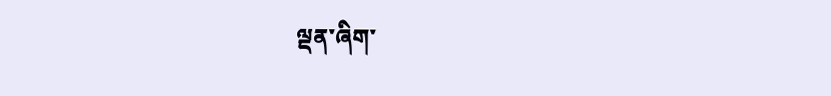ལྡན་ཞིག་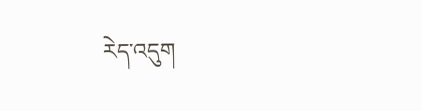རེད་འདུག